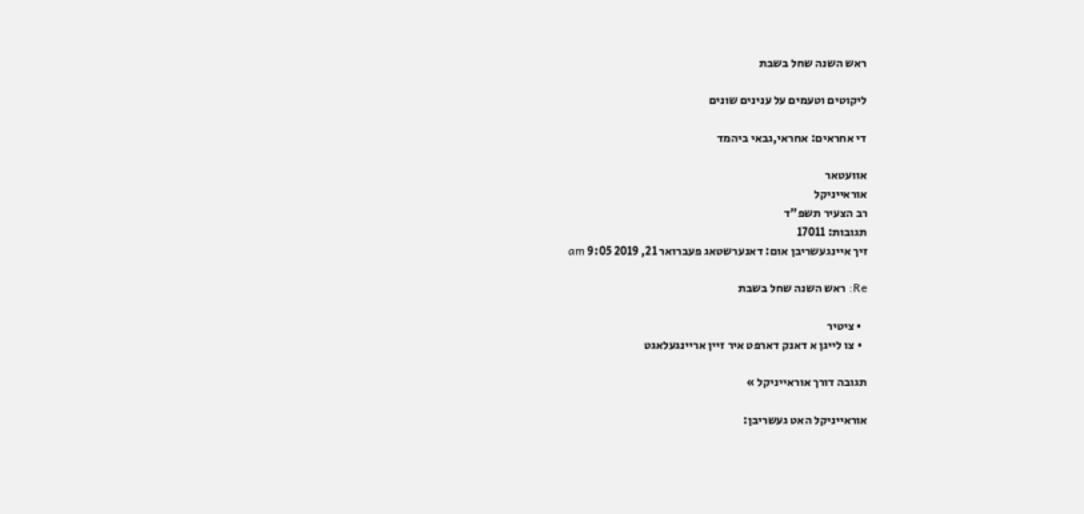ראש השנה שחל בשבת

ליקוטים וטעמים על ענינים שונים

די אחראים: אחראי,גבאי ביהמד

אוועטאר
אוראייניקל
רב הצעיר תשפ"ד
תגובות: 17011
זיך איינגעשריבן אום: דאנערשטאג פעברואר 21, 2019 9:05 am

Re: ראש השנה שחל בשבת

  • ציטיר
  • צו לייגן א דאנק דארפט איר זיין אריינגעלאגט

תגובה דורך אוראייניקל »

אוראייניקל האט געשריבן: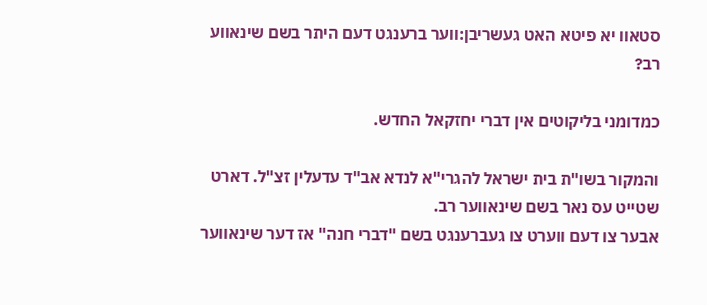סטאוו יא פיטא האט געשריבן:ווער ברענגט דעם היתר בשם שינאווע רב?

כמדומני בליקוטים אין דברי יחזקאל החדש.

והמקור בשו"ת בית ישראל להגרי"א לנדא אב"ד עדעלין זצ"ל. דארט שטייט עס נאר בשם שינאווער רב.
אבער צו דעם ווערט צו געברענגט בשם "דברי חנה" אז דער שינאווער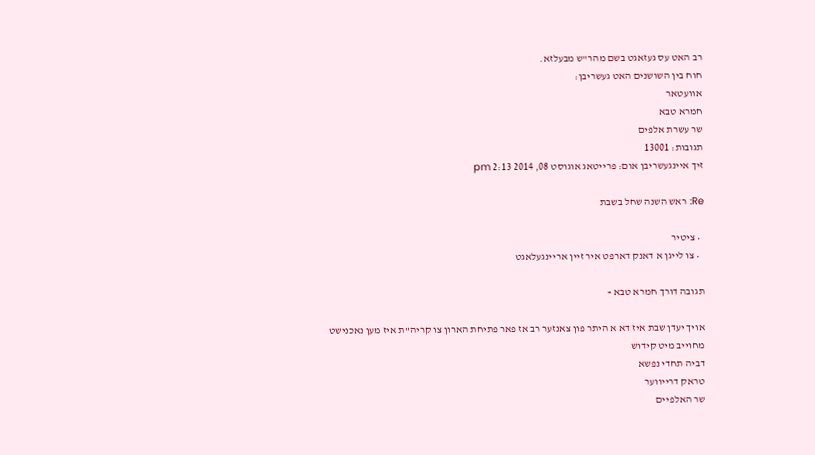רב האט עס געזאגט בשם מהר"ש מבעלזא.
חוח בין השושנים האט געשריבן:
אוועטאר
חמרא טבא
שר עשרת אלפים
תגובות: 13001
זיך איינגעשריבן אום: פרייטאג אוגוסט 08, 2014 2:13 pm

Re: ראש השנה שחל בשבת

  • ציטיר
  • צו לייגן א דאנק דארפט איר זיין אריינגעלאגט

תגובה דורך חמרא טבא »

אויך יעדן שבת איז דא א היתר פון צאנזער רב אז פאר פתיחת הארון צו קריה"ת איז מען נאכנישט מחוייב מיט קידוש
דביה תחדי נפשא
טראק דרייווער
שר האלפיים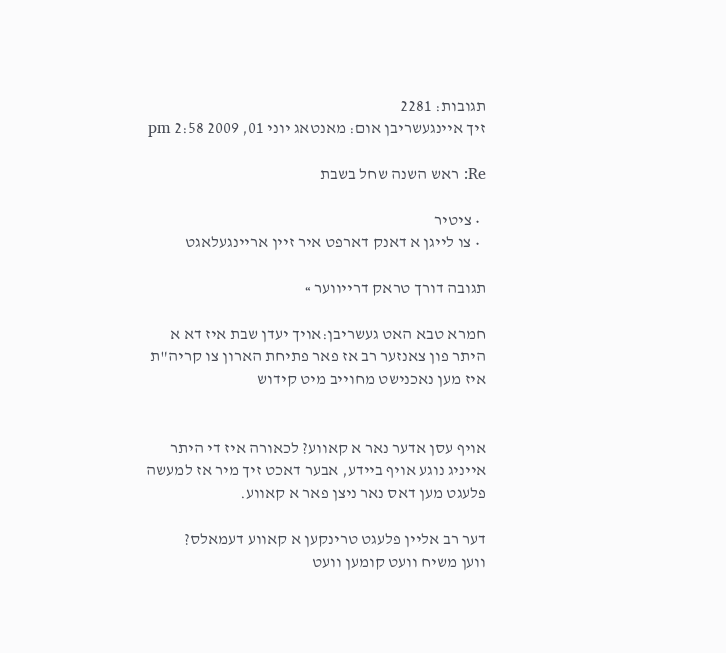תגובות: 2281
זיך איינגעשריבן אום: מאנטאג יוני 01, 2009 2:58 pm

Re: ראש השנה שחל בשבת

  • ציטיר
  • צו לייגן א דאנק דארפט איר זיין אריינגעלאגט

תגובה דורך טראק דרייווער »

חמרא טבא האט געשריבן:אויך יעדן שבת איז דא א היתר פון צאנזער רב אז פאר פתיחת הארון צו קריה"ת איז מען נאכנישט מחוייב מיט קידוש


אויף עסן אדער נאר א קאווע? לכאורה איז די היתר אייניג נוגע אויף ביידע, אבער דאכט זיך מיר אז למעשה פלעגט מען דאס נאר ניצן פאר א קאווע.

דער רב אליין פלעגט טרינקען א קאווע דעמאלס?
ווען משיח וועט קומען וועט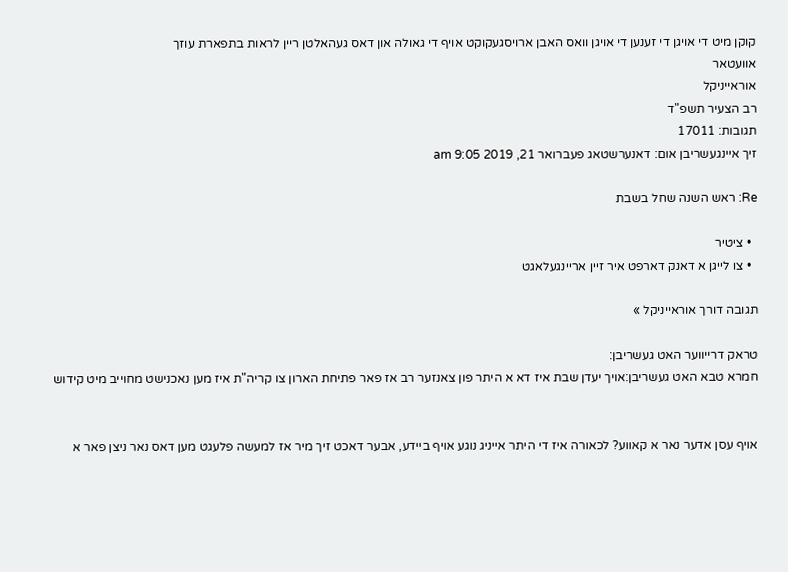קוקן מיט די אויגן די זענען די אויגן וואס האבן ארויסגעקוקט אויף די גאולה און דאס געהאלטן ריין לראות בתפארת עוזך
אוועטאר
אוראייניקל
רב הצעיר תשפ"ד
תגובות: 17011
זיך איינגעשריבן אום: דאנערשטאג פעברואר 21, 2019 9:05 am

Re: ראש השנה שחל בשבת

  • ציטיר
  • צו לייגן א דאנק דארפט איר זיין אריינגעלאגט

תגובה דורך אוראייניקל »

טראק דרייווער האט געשריבן:
חמרא טבא האט געשריבן:אויך יעדן שבת איז דא א היתר פון צאנזער רב אז פאר פתיחת הארון צו קריה"ת איז מען נאכנישט מחוייב מיט קידוש


אויף עסן אדער נאר א קאווע? לכאורה איז די היתר אייניג נוגע אויף ביידע, אבער דאכט זיך מיר אז למעשה פלעגט מען דאס נאר ניצן פאר א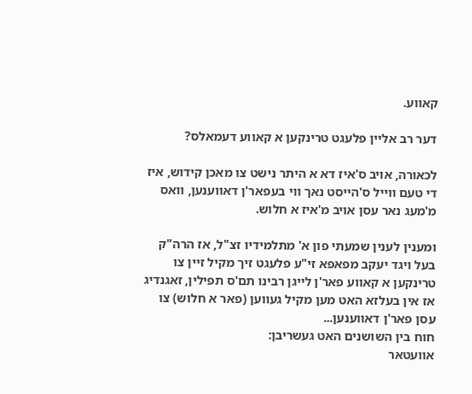קאווע.

דער רב אליין פלעגט טרינקען א קאווע דעמאלס?

לכאורה, אויב ס'איז דא א היתר נישט צו מאכן קידוש, איז די טעם ווייל ס'הייסט נאך ווי בעפאר'ן דאווענען, וואס מ'מעג נאר עסן אויב מ'איז א חלוש.

ומענין לענין שמעתי פון א' מתלמידיו זצ"ל, אז הרה"ק בעל ויגד יעקב מפאפא זי"ע פלעגט זיך מקיל זיין צו טרינקען א קאווע פאר'ן לייגן רבינו תם'ס תפילין, זאגנדיג אז אין בעלזא האט מען מקיל געווען (פאר א חלוש) צו עסן פאר'ן דאווענען...
חוח בין השושנים האט געשריבן:
אוועטאר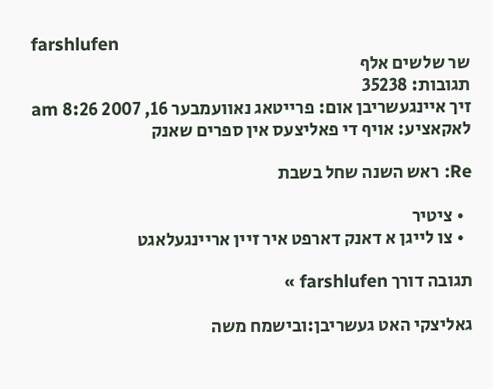farshlufen
שר שלשים אלף
תגובות: 35238
זיך איינגעשריבן אום: פרייטאג נאוועמבער 16, 2007 8:26 am
לאקאציע: אויף די פאליצעס אין ספרים שאנק

Re: ראש השנה שחל בשבת

  • ציטיר
  • צו לייגן א דאנק דארפט איר זיין אריינגעלאגט

תגובה דורך farshlufen »

גאליצקי האט געשריבן:ובישמח משה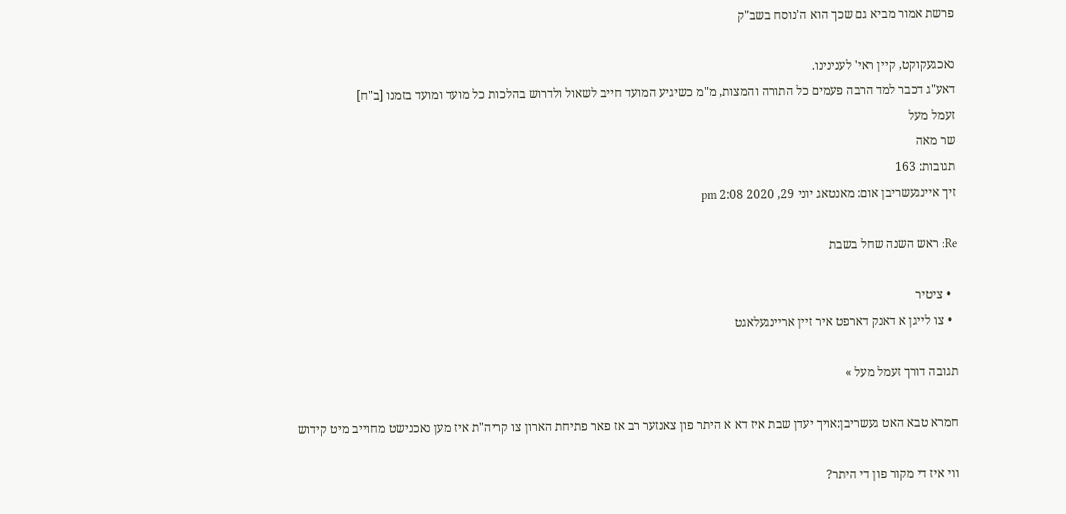פרשת אמור מביא גם שכך הוא ה'נוסח בשב"ק

נאכגעקוקט, קיין ראי' לענינינו.
דאע"ג דכבר למד הרבה פעמים כל התורה והמצות, מ"מ כשיגיע המועד חייב לשאול ולדרוש בהלכות כל מועד ומועד בזמנו [ב"ח]
זעמל מעל
שר מאה
תגובות: 163
זיך איינגעשריבן אום: מאנטאג יוני 29, 2020 2:08 pm

Re: ראש השנה שחל בשבת

  • ציטיר
  • צו לייגן א דאנק דארפט איר זיין אריינגעלאגט

תגובה דורך זעמל מעל »

חמרא טבא האט געשריבן:אויך יעדן שבת איז דא א היתר פון צאנזער רב אז פאר פתיחת הארון צו קריה"ת איז מען נאכנישט מחוייב מיט קידוש

ווי איז די מקור פון די היתר?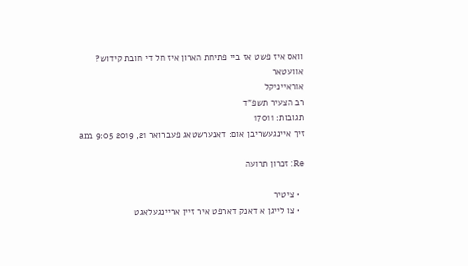וואס איז פשט אז ביי פתיחת הארון איז חל די חובת קידוש?
אוועטאר
אוראייניקל
רב הצעיר תשפ"ד
תגובות: 17011
זיך איינגעשריבן אום: דאנערשטאג פעברואר 21, 2019 9:05 am

Re: זכרון תרועה

  • ציטיר
  • צו לייגן א דאנק דארפט איר זיין אריינגעלאגט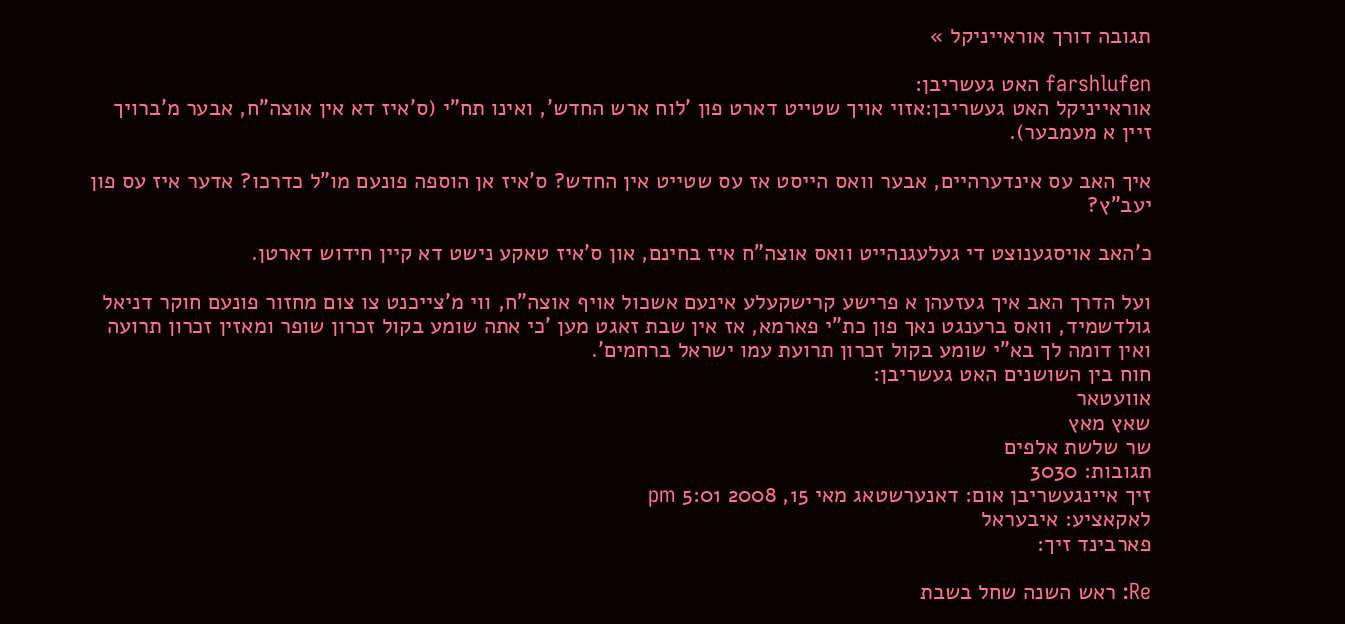תגובה דורך אוראייניקל »

farshlufen האט געשריבן:
אוראייניקל האט געשריבן:אזוי אויך שטייט דארט פון 'לוח ארש החדש', ואינו תח"י (ס'איז דא אין אוצה"ח, אבער מ'ברויך זיין א מעמבער).

איך האב עס אינדערהיים, אבער וואס הייסט אז עס שטייט אין החדש? ס'איז אן הוספה פונעם מו"ל כדרכו? אדער איז עס פון יעב"ץ?

כ'האב אויסגענוצט די געלעגנהייט וואס אוצה"ח איז בחינם, און ס'איז טאקע נישט דא קיין חידוש דארטן.

ועל הדרך האב איך געזעהן א פרישע קרישקעלע אינעם אשכול אויף אוצה"ח, ווי מ'צייכנט צו צום מחזור פונעם חוקר דניאל גולדשמיד, וואס ברענגט נאך פון כת"י פארמא, אז אין שבת זאגט מען 'כי אתה שומע בקול זכרון שופר ומאזין זכרון תרועה ואין דומה לך בא"י שומע בקול זכרון תרועת עמו ישראל ברחמים'.
חוח בין השושנים האט געשריבן:
אוועטאר
שאץ מאץ
שר שלשת אלפים
תגובות: 3030
זיך איינגעשריבן אום: דאנערשטאג מאי 15, 2008 5:01 pm
לאקאציע: איבעראל
פארבינד זיך:

Re: ראש השנה שחל בשבת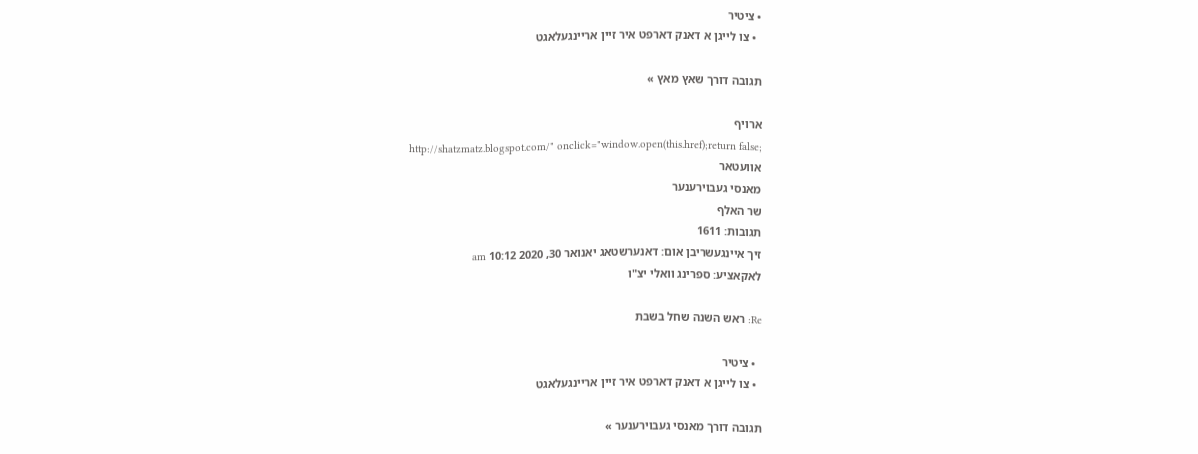• ציטיר
  • צו לייגן א דאנק דארפט איר זיין אריינגעלאגט

תגובה דורך שאץ מאץ »

ארויף
http://shatzmatz.blogspot.com/" onclick="window.open(this.href);return false;
אוועטאר
מאנסי געבוירענער
שר האלף
תגובות: 1611
זיך איינגעשריבן אום: דאנערשטאג יאנואר 30, 2020 10:12 am
לאקאציע: ספרינג וואלי יצ"ו

Re: ראש השנה שחל בשבת

  • ציטיר
  • צו לייגן א דאנק דארפט איר זיין אריינגעלאגט

תגובה דורך מאנסי געבוירענער »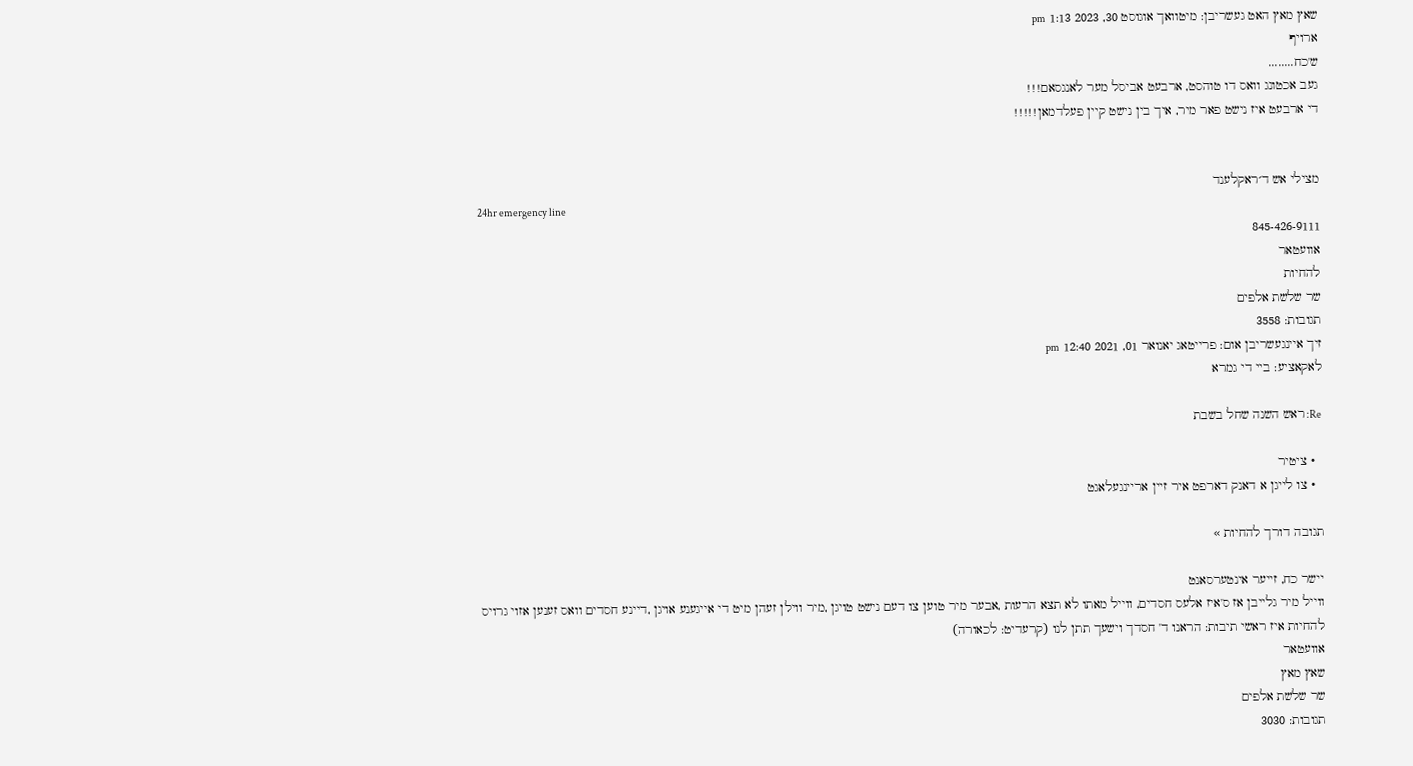שאץ מאץ האט געשריבן: מיטוואך אוגוסט 30, 2023 1:13 pm
ארויף
ש'כח........
געב אכטונג וואס דו טוהסט, ארבעט אביסל מער לאנגסאם!!!
די ארבעט איז נישט פאר מיר, איך בין נישט קיין פעלדמאן!!!!!


מצילי אש ד׳ראקלענד
24hr emergency line
845-426-9111
אוועטאר
להחיות
שר שלשת אלפים
תגובות: 3558
זיך איינגעשריבן אום: פרייטאג יאנואר 01, 2021 12:40 pm
לאקאציע: ביי די גמרא

Re: ראש השנה שחל בשבת

  • ציטיר
  • צו לייגן א דאנק דארפט איר זיין אריינגעלאגט

תגובה דורך להחיות »

יישר כח, זייער אינטערסאנט
ווייל מיר גלייבן אז ס'איז אלעס חסדים, ווייל מאתו לא תצא הרעות ,אבער מיר טוען צו דעם נישט טויגן ,מיר ווילן זעהן מיט די אייגענע אויגן ,דיינע חסדים וואס זענען אזוי גרויס
להחיות איז ראשי תיבות: הראנו ד' חסדך וישעך תתן לנו (קרעדיט: לכאורה)
אוועטאר
שאץ מאץ
שר שלשת אלפים
תגובות: 3030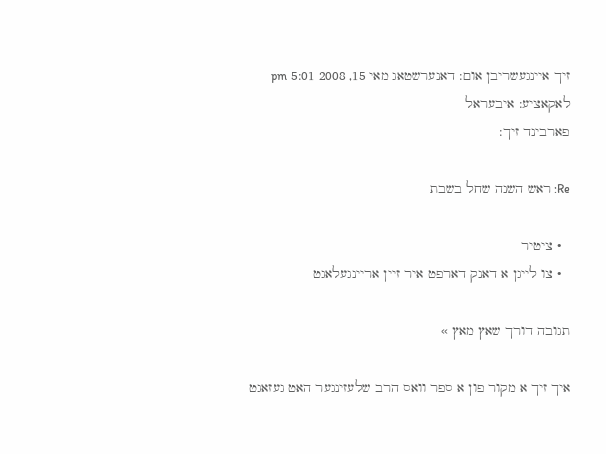זיך איינגעשריבן אום: דאנערשטאג מאי 15, 2008 5:01 pm
לאקאציע: איבעראל
פארבינד זיך:

Re: ראש השנה שחל בשבת

  • ציטיר
  • צו לייגן א דאנק דארפט איר זיין אריינגעלאגט

תגובה דורך שאץ מאץ »

איך זיך א מקור פון א ספר וואס הרב שלעזינגער האט געזאגט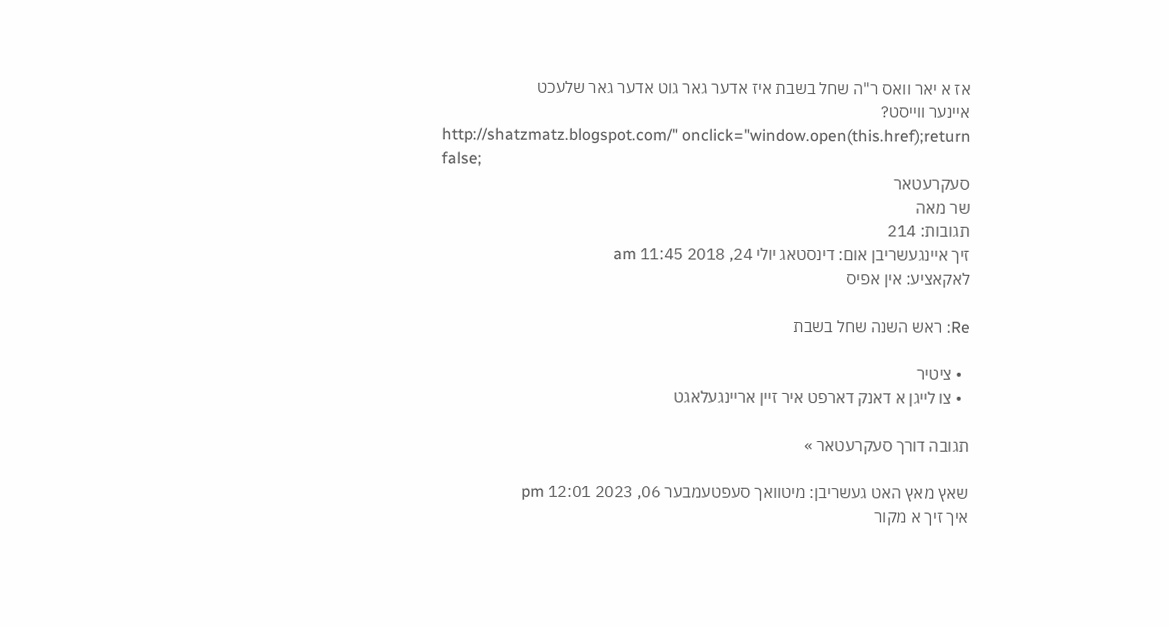אז א יאר וואס ר"ה שחל בשבת איז אדער גאר גוט אדער גאר שלעכט
איינער ווייסט?
http://shatzmatz.blogspot.com/" onclick="window.open(this.href);return false;
סעקרעטאר
שר מאה
תגובות: 214
זיך איינגעשריבן אום: דינסטאג יולי 24, 2018 11:45 am
לאקאציע: אין אפיס

Re: ראש השנה שחל בשבת

  • ציטיר
  • צו לייגן א דאנק דארפט איר זיין אריינגעלאגט

תגובה דורך סעקרעטאר »

שאץ מאץ האט געשריבן: מיטוואך סעפטעמבער 06, 2023 12:01 pm
איך זיך א מקור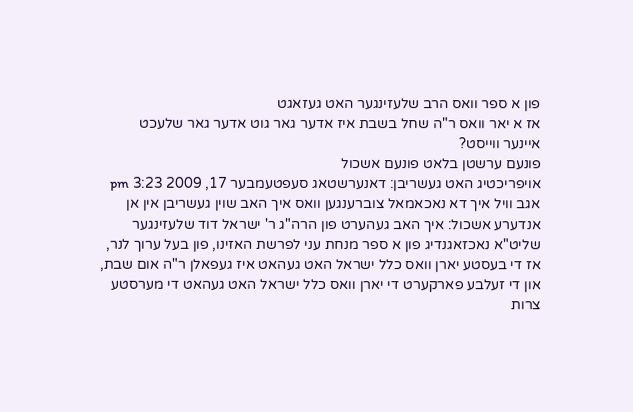פון א ספר וואס הרב שלעזינגער האט געזאגט
אז א יאר וואס ר"ה שחל בשבת איז אדער גאר גוט אדער גאר שלעכט
איינער ווייסט?
פונעם ערשטן בלאט פונעם אשכול
אויפריכטיג האט געשריבן: דאנערשטאג סעפטעמבער 17, 2009 3:23 pm
אגב וויל איך דא נאכאמאל צוברענגען וואס איך האב שוין געשריבן אין אן אנדערע אשכול: איך האב געהערט פון הרה"ג ר' ישראל דוד שלעזינגער שליט"א נאכזאגנדיג פון א ספר מנחת עני לפרשת האזינו, פון בעל ערוך לנר, אז די בעסטע יארן וואס כלל ישראל האט געהאט איז געפאלן ר"ה אום שבת, און די זעלבע פארקערט די יארן וואס כלל ישראל האט געהאט די מערסטע צרות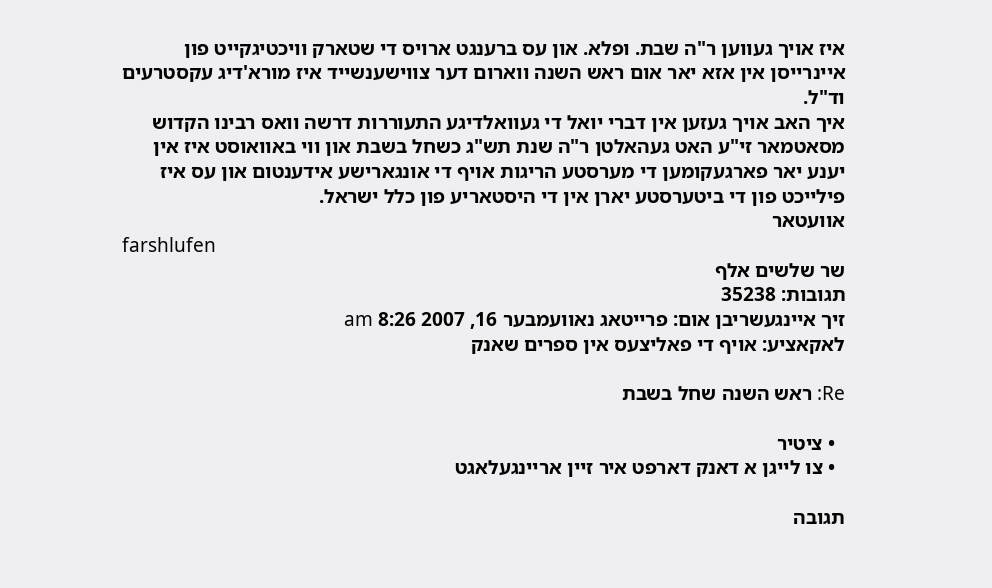איז אויך געווען ר"ה שבת. ופלא. און עס ברענגט ארויס די שטארק וויכטיגקייט פון איינרייסן אין אזא יאר אום ראש השנה ווארום דער צווישענשייד איז מורא'דיג עקסטרעים וד"ל.
איך האב אויך געזען אין דברי יואל די געוואלדיגע התעוררות דרשה וואס רבינו הקדוש מסאטמאר זי"ע האט געהאלטן ר"ה שנת תש"ג כשחל בשבת און ווי באוואוסט איז אין יענע יאר פארגעקומען די מערסטע הריגות אויף די אונגארישע אידענטום און עס איז פילייכט פון די ביטערסטע יארן אין די היסטאריע פון כלל ישראל.
אוועטאר
farshlufen
שר שלשים אלף
תגובות: 35238
זיך איינגעשריבן אום: פרייטאג נאוועמבער 16, 2007 8:26 am
לאקאציע: אויף די פאליצעס אין ספרים שאנק

Re: ראש השנה שחל בשבת

  • ציטיר
  • צו לייגן א דאנק דארפט איר זיין אריינגעלאגט

תגובה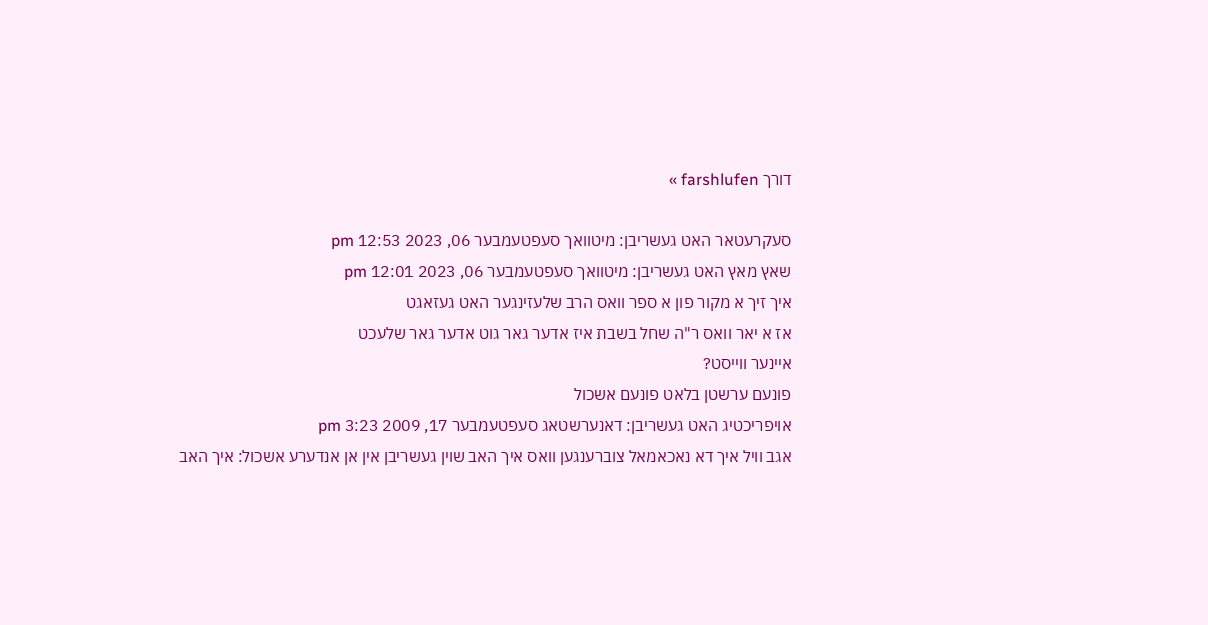דורך farshlufen »

סעקרעטאר האט געשריבן: מיטוואך סעפטעמבער 06, 2023 12:53 pm
שאץ מאץ האט געשריבן: מיטוואך סעפטעמבער 06, 2023 12:01 pm
איך זיך א מקור פון א ספר וואס הרב שלעזינגער האט געזאגט
אז א יאר וואס ר"ה שחל בשבת איז אדער גאר גוט אדער גאר שלעכט
איינער ווייסט?
פונעם ערשטן בלאט פונעם אשכול
אויפריכטיג האט געשריבן: דאנערשטאג סעפטעמבער 17, 2009 3:23 pm
אגב וויל איך דא נאכאמאל צוברענגען וואס איך האב שוין געשריבן אין אן אנדערע אשכול: איך האב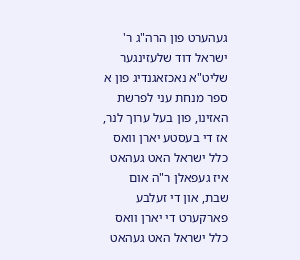געהערט פון הרה"ג ר' ישראל דוד שלעזינגער שליט"א נאכזאגנדיג פון א ספר מנחת עני לפרשת האזינו, פון בעל ערוך לנר, אז די בעסטע יארן וואס כלל ישראל האט געהאט איז געפאלן ר"ה אום שבת, און די זעלבע פארקערט די יארן וואס כלל ישראל האט געהאט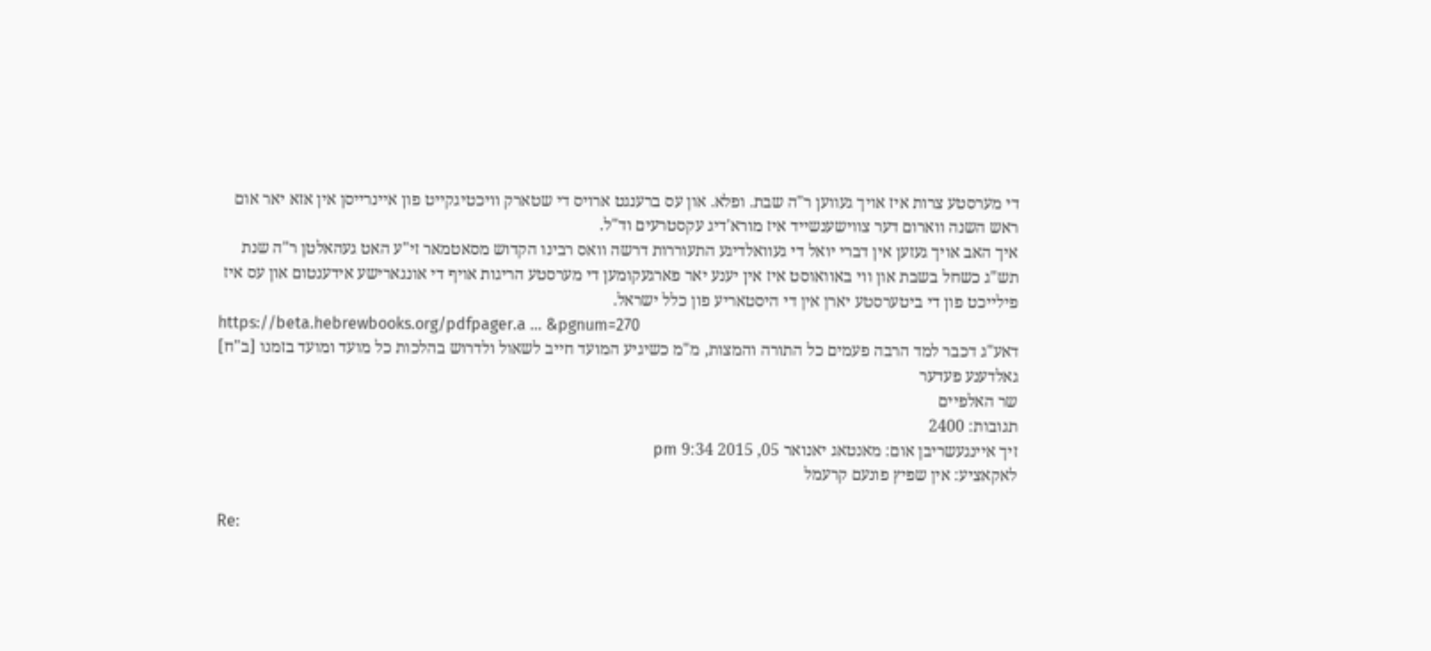די מערסטע צרות איז אויך געווען ר"ה שבת. ופלא. און עס ברענגט ארויס די שטארק וויכטיגקייט פון איינרייסן אין אזא יאר אום ראש השנה ווארום דער צווישענשייד איז מורא'דיג עקסטרעים וד"ל.
איך האב אויך געזען אין דברי יואל די געוואלדיגע התעוררות דרשה וואס רבינו הקדוש מסאטמאר זי"ע האט געהאלטן ר"ה שנת תש"ג כשחל בשבת און ווי באוואוסט איז אין יענע יאר פארגעקומען די מערסטע הריגות אויף די אונגארישע אידענטום און עס איז פילייכט פון די ביטערסטע יארן אין די היסטאריע פון כלל ישראל.
https://beta.hebrewbooks.org/pdfpager.a ... &pgnum=270
דאע"ג דכבר למד הרבה פעמים כל התורה והמצות, מ"מ כשיגיע המועד חייב לשאול ולדרוש בהלכות כל מועד ומועד בזמנו [ב"ח]
גאלדענע פעדער
שר האלפיים
תגובות: 2400
זיך איינגעשריבן אום: מאנטאג יאנואר 05, 2015 9:34 pm
לאקאציע: אין שפיץ פונעם קרעמל

Re: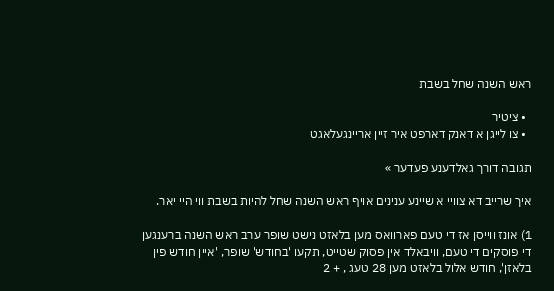ראש השנה שחל בשבת

  • ציטיר
  • צו לייגן א דאנק דארפט איר זיין אריינגעלאגט

תגובה דורך גאלדענע פעדער »

איך שרייב דא צוויי א שיינע ענינים אויף ראש השנה שחל להיות בשבת ווי היי יאר.

1) אונז ווייסן אז די טעם פארוואס מען בלאזט נישט שופר ערב ראש השנה ברענגען די פוסקים די טעם, וויבאלד אין פסוק שטייט, תקעו 'בחודש' שופר, 'איין חודש פין בלאזן', חודש אלול בלאזט מען 28 טעג , + 2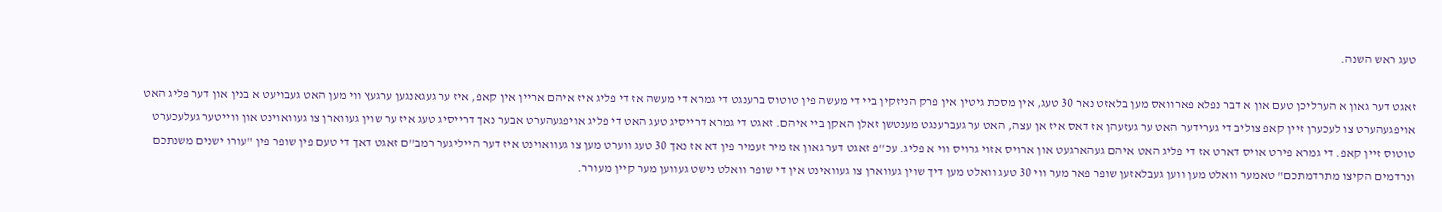טעג ראש השנה.

זאגט דער גאון א הערליכן טעם און א דבר נפלא פארוואס מען בלאזט נאר 30 טעג, אין מסכת גיטין אין פרק הניזקין ביי די מעשה פין טוטוס ברענגט די גמרא די מעשה אז די פליג איז איהם אריין אין קאפ, איז ער געגאנגען ערגעץ ווי מען האט געבויעט א בנין און דער פליג האט אויפגעהערט צו לעכערן זיין קאפ צוליב די גערידער האט ער געזעהן אז דאס איז אן עצה, האט ער געברענגט מענטשן זאלן האקן ביי איהם. זאגט די גמרא דרייסיג טעג האט די פליג אויפגעהערט אבער נאך דרייסיג טעג איז ער שוין געווארן צו געוואוינט און ווייטער געלעכערט טוטוס זיין קאפ. די גמרא פירט אויס דארט אז די פליג האט איהם געהארגעט און ארויס אזוי גרויס ווי א פליג. עכ''פ זאגט דער גאון אז מיר זעמיר פין דא אז נאך 30 טעג ווערט מען צו געוואוינט איז דער הייליגער רמב''ם זאגט דאך די טעם פין שופר פין "עורו ישנים משנתכם ונרדמים הקיצו מתרדמתכם" טאמער וואלט מען ווען געבלאזען שופר פאר מער ווי 30 טעג וואלט מען דיך שוין געווארן צו געוואינט אין די שופר וואלט נישט געווען מער קיין מעורר.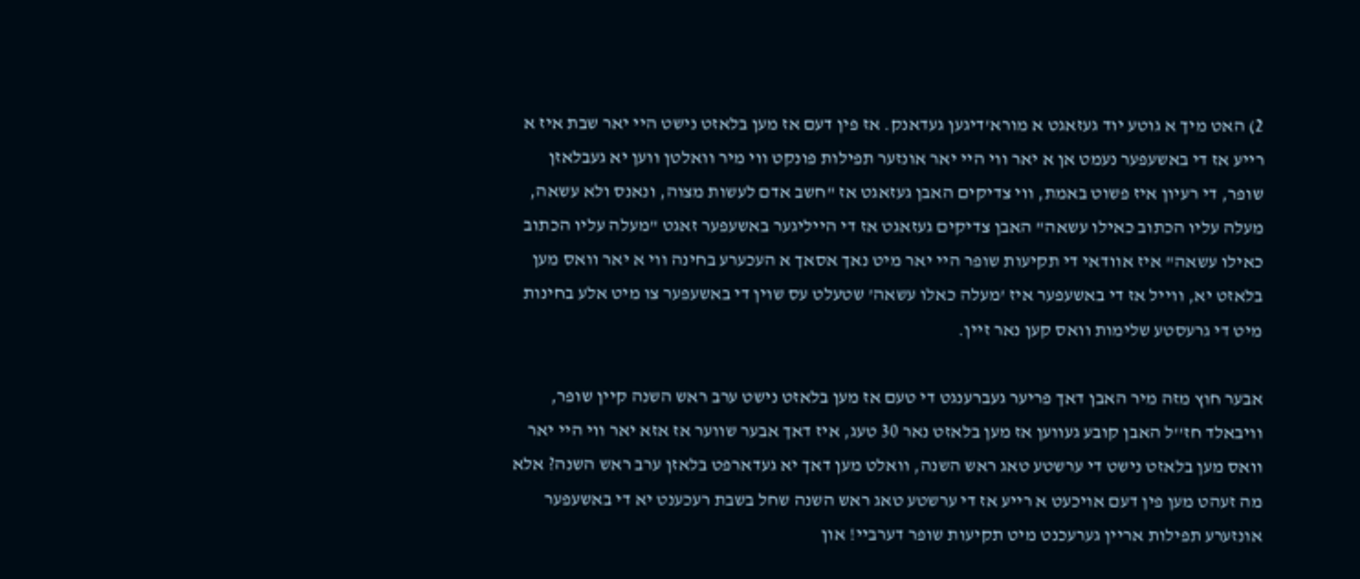2) האט מיך א גוטע יוד געזאגט א מורא'דיגען געדאנק. אז פין דעם אז מען בלאזט נישט היי יאר שבת איז א רייע אז די באשעפער נעמט אן א יאר ווי היי יאר אונזער תפילות פונקט ווי מיר וואלטן ווען יא געבלאזן שופר, די רעיון איז פשוט באמת, ווי צדיקים האבן געזאגט אז "חשב אדם לעשות מצוה, ונאנס ולא עשאה, מעלה עליו הכתוב כאילו עשאה" האבן צדיקים געזאגט אז די הייליגער באשעפער זאגט "מעלה עליו הכתוב כאילו עשאה" איז אוודאי די תקיעות שופר היי יאר מיט נאך אסאך א העכערע בחינה ווי א יאר וואס מען בלאזט יא, ווייל אז די באשעפער איז 'מעלה כאלו עשאה' שטעלט עס שוין די באשעפער צו מיט אלע בחינות מיט די גרעסטע שלימות וואס קען נאר זיין.

אבער חוץ מזה מיר האבן דאך פריער געברענגט די טעם אז מען בלאזט נישט ערב ראש השנה קיין שופר, וויבאלד חז''ל האבן קובע געווען אז מען בלאזט נאר 30 טעג, איז דאך אבער שווער אז אזא יאר ווי היי יאר וואס מען בלאזט נישט די ערשטע טאג ראש השנה, וואלט מען דאך יא געדארפט בלאזן ערב ראש השנה? אלא מה זעהט מען פין דעם אויכעט א רייע אז די ערשטע טאג ראש השנה שחל בשבת רעכענט יא די באשעפער אונזערע תפילות אריין גערעכנט מיט תקיעות שופר דערביי! און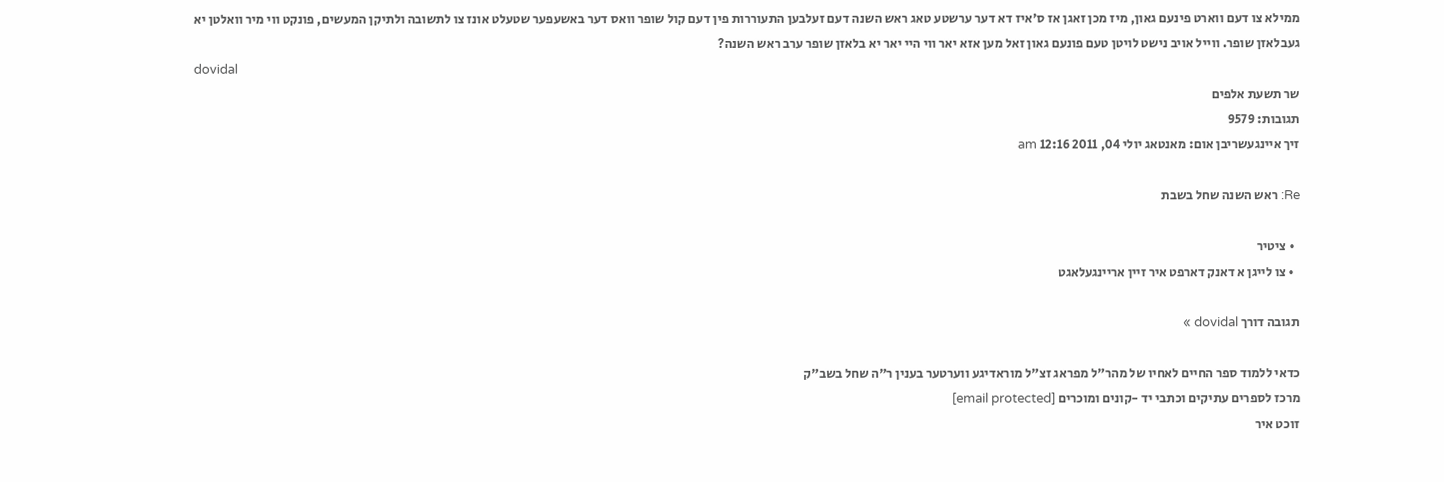ממילא צו דעם ווארט פינעם גאון, מיז מכן זאגן אז ס'איז דא דער ערשטע טאג ראש השנה דעם זעלבען התעוררות פין דעם קול שופר וואס דער באשעפער שטעלט אונז צו לתשובה ולתיקן המעשים, פונקט ווי מיר וואלטן יא געבלאזן שופר. ווייל אויב נישט לויטן טעם פונעם גאון זאל מען אזא יאר ווי היי יאר יא בלאזן שופר ערב ראש השנה?
dovidal
שר תשעת אלפים
תגובות: 9579
זיך איינגעשריבן אום: מאנטאג יולי 04, 2011 12:16 am

Re: ראש השנה שחל בשבת

  • ציטיר
  • צו לייגן א דאנק דארפט איר זיין אריינגעלאגט

תגובה דורך dovidal »

כדאי ללמוד ספר החיים לאחיו של מהר"ל מפראג זצ"ל מוראדיגע ווערטער בענין ר"ה שחל בשב"ק
מרכז לספרים עתיקים וכתבי יד -קונים ומוכרים [email protected]
זוכט איר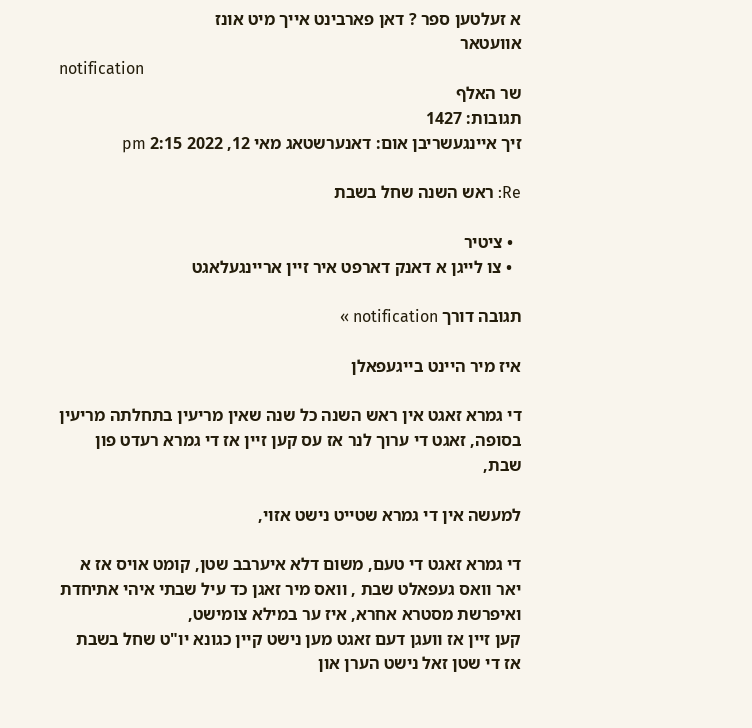א זעלטען ספר ? דאן פארבינט אייך מיט אונז
אוועטאר
notification
שר האלף
תגובות: 1427
זיך איינגעשריבן אום: דאנערשטאג מאי 12, 2022 2:15 pm

Re: ראש השנה שחל בשבת

  • ציטיר
  • צו לייגן א דאנק דארפט איר זיין אריינגעלאגט

תגובה דורך notification »

איז מיר היינט בייגעפאלן

די גמרא זאגט אין ראש השנה כל שנה שאין מריעין בתחלתה מריעין בסופה, זאגט די ערוך לנר אז עס קען זיין אז די גמרא רעדט פון שבת,

למעשה אין די גמרא שטייט נישט אזוי,

די גמרא זאגט די טעם, משום דלא איערבב שטן, קומט אויס אז א יאר וואס געפאלט שבת , וואס מיר זאגן כד עיל שבתי איהי אתיחדת ואיפרשת מסטרא אחרא, איז ער במילא צומישט,
קען זיין אז וועגן דעם זאגט מען נישט קיין כגונא יו"ט שחל בשבת אז די שטן זאל נישט הערן און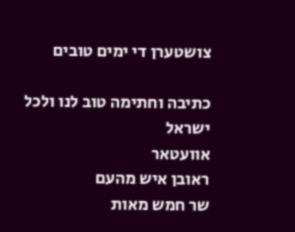צושטערן די ימים טובים

כתיבה וחתימה טוב לנו ולכל ישראל
אוועטאר
ראובן איש מהעם
שר חמש מאות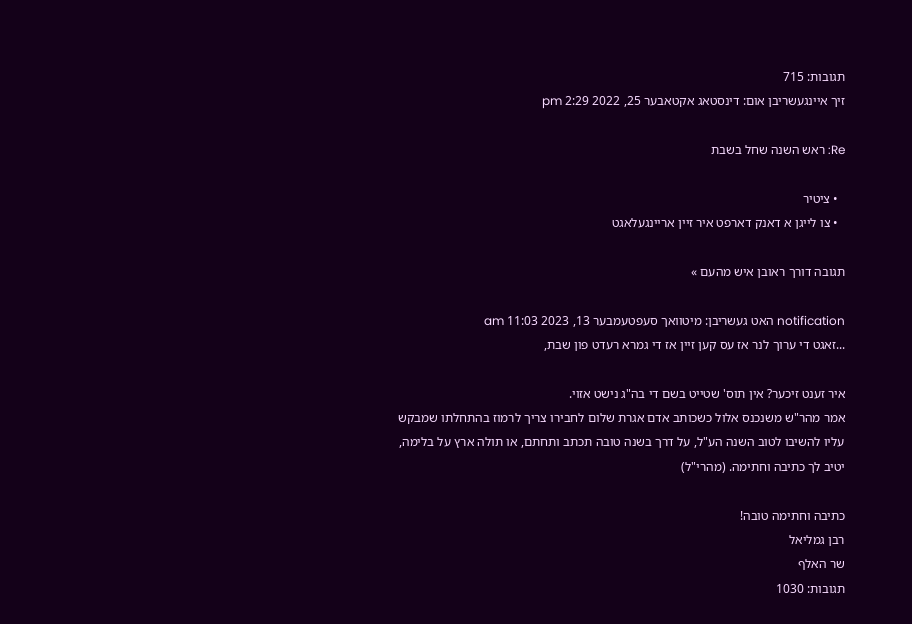תגובות: 715
זיך איינגעשריבן אום: דינסטאג אקטאבער 25, 2022 2:29 pm

Re: ראש השנה שחל בשבת

  • ציטיר
  • צו לייגן א דאנק דארפט איר זיין אריינגעלאגט

תגובה דורך ראובן איש מהעם »

notification האט געשריבן: מיטוואך סעפטעמבער 13, 2023 11:03 am
...זאגט די ערוך לנר אז עס קען זיין אז די גמרא רעדט פון שבת,

איר זענט זיכער? אין תוס' שטייט בשם די בה"ג נישט אזוי.
אמר מהר"ש משנכנס אלול כשכותב אדם אגרת שלום לחבירו צריך לרמוז בהתחלתו שמבקש עליו להשיבו לטוב השנה הע"ל, על דרך בשנה טובה תכתב ותחתם, או תולה ארץ על בלימה, יטיב לך כתיבה וחתימה. (מהרי"ל)

כתיבה וחתימה טובה!
רבן גמליאל
שר האלף
תגובות: 1030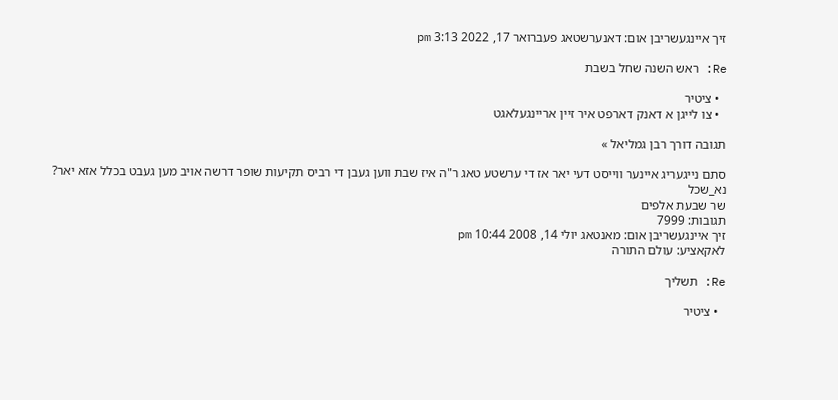זיך איינגעשריבן אום: דאנערשטאג פעברואר 17, 2022 3:13 pm

Re: ראש השנה שחל בשבת

  • ציטיר
  • צו לייגן א דאנק דארפט איר זיין אריינגעלאגט

תגובה דורך רבן גמליאל »

סתם נייגעריג איינער ווייסט דעי יאר אז די ערשטע טאג ר"ה איז שבת ווען געבן די רביס תקיעות שופר דרשה אויב מען געבט בכלל אזא יאר?
נא_שכל
שר שבעת אלפים
תגובות: 7999
זיך איינגעשריבן אום: מאנטאג יולי 14, 2008 10:44 pm
לאקאציע: עולם התורה

Re: תשליך

  • ציטיר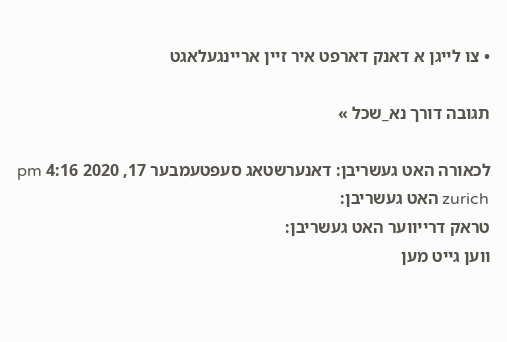• צו לייגן א דאנק דארפט איר זיין אריינגעלאגט

תגובה דורך נא_שכל »

לכאורה האט געשריבן: דאנערשטאג סעפטעמבער 17, 2020 4:16 pm
zurich האט געשריבן:
טראק דרייווער האט געשריבן:
ווען גייט מען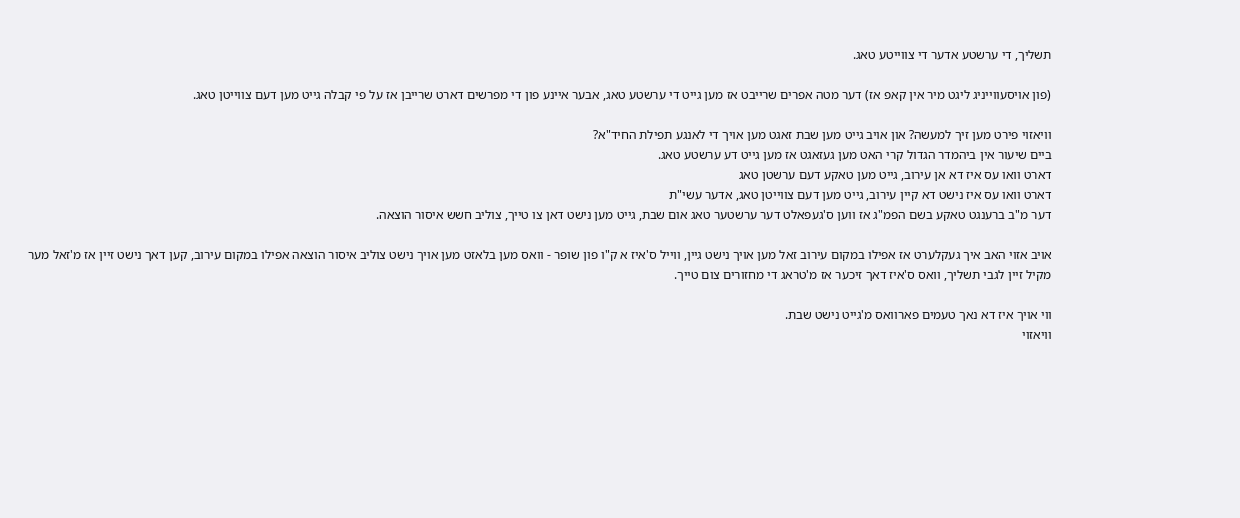תשליך, די ערשטע אדער די צווייטע טאג.

(פון אויסעווייניג ליגט מיר אין קאפ אז) דער מטה אפרים שרייבט אז מען גייט די ערשטע טאג, אבער איינע פון די מפרשים דארט שרייבן אז על פי קבלה גייט מען דעם צווייטן טאג.

וויאזוי פירט מען זיך למעשה? און אויב גייט מען שבת זאגט מען אויך די לאנגע תפילת החיד"א?
ביים שיעור אין ביהמדר הגדול קרי האט מען געזאגט אז מען גייט דע ערשטע טאג.
דארט וואו עס איז דא אן עירוב, גייט מען טאקע דעם ערשטן טאג
דארט וואו עס איז נישט דא קיין עירוב, גייט מען דעם צווייטן טאג, אדער עשי"ת
דער מ"ב ברענגט טאקע בשם הפמ"ג אז ווען ס'געפאלט דער ערשטער טאג אום שבת, גייט מען נישט דאן צו טייך, צוליב חשש איסור הוצאה.

אויב אזוי האב איך געקלערט אז אפילו במקום עירוב זאל מען אויך נישט גיין, ווייל ס'איז א ק"ו פון שופר - וואס מען בלאזט מען אויך נישט צוליב איסור הוצאה אפילו במקום עירוב, קען דאך נישט זיין אז מ'זאל מער מקיל זיין לגבי תשליך, וואס ס'איז דאך זיכער אז מ'טראג די מחזורים צום טייך.

ווי אויך איז דא נאך טעמים פארוואס מ'גייט נישט שבת.
וויאזוי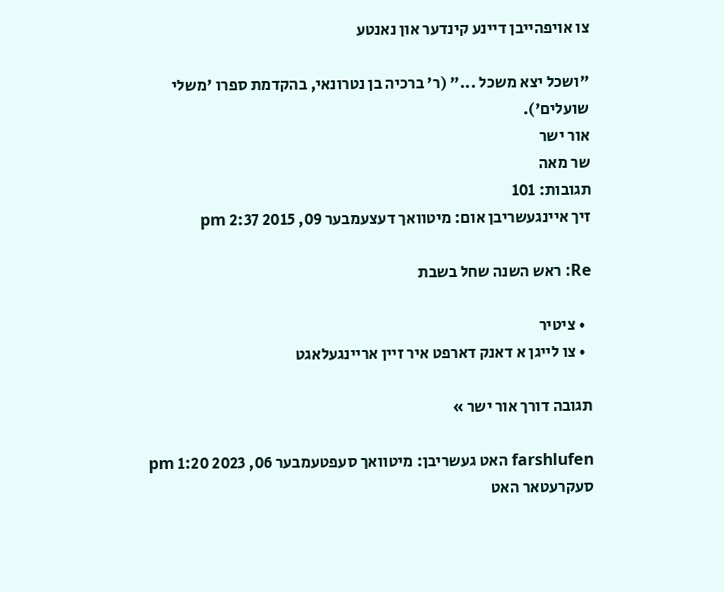צו אויפהייבן דיינע קינדער און נאנטע

"ושכל יצא משכל ..." (ר' ברכיה בן נטרונאי, בהקדמת ספרו 'משלי שועלים').
אור ישר
שר מאה
תגובות: 101
זיך איינגעשריבן אום: מיטוואך דעצעמבער 09, 2015 2:37 pm

Re: ראש השנה שחל בשבת

  • ציטיר
  • צו לייגן א דאנק דארפט איר זיין אריינגעלאגט

תגובה דורך אור ישר »

farshlufen האט געשריבן: מיטוואך סעפטעמבער 06, 2023 1:20 pm
סעקרעטאר האט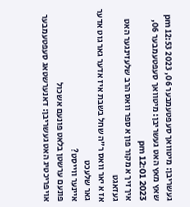געשריבן: מיטוואך סעפטעמבער 06, 2023 12:53 pm
שאץ מאץ האט געשריבן: מיטוואך סעפטעמבער 06, 2023 12:01 pm
איך זיך א מקור פון א ספר וואס הרב שלעזינגער האט געזאגט
אז א יאר וואס ר"ה שחל בשבת איז אדער גאר גוט אדער גאר שלעכט
איינער ווייסט?
פונעם ערשטן בלאט פונעם אשכול
אויפריכטיג האט געשריבן: דאנערשטאג סעפטעמבער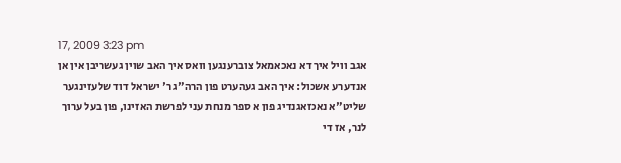17, 2009 3:23 pm
אגב וויל איך דא נאכאמאל צוברענגען וואס איך האב שוין געשריבן אין אן אנדערע אשכול: איך האב געהערט פון הרה"ג ר' ישראל דוד שלעזינגער שליט"א נאכזאגנדיג פון א ספר מנחת עני לפרשת האזינו, פון בעל ערוך לנר, אז די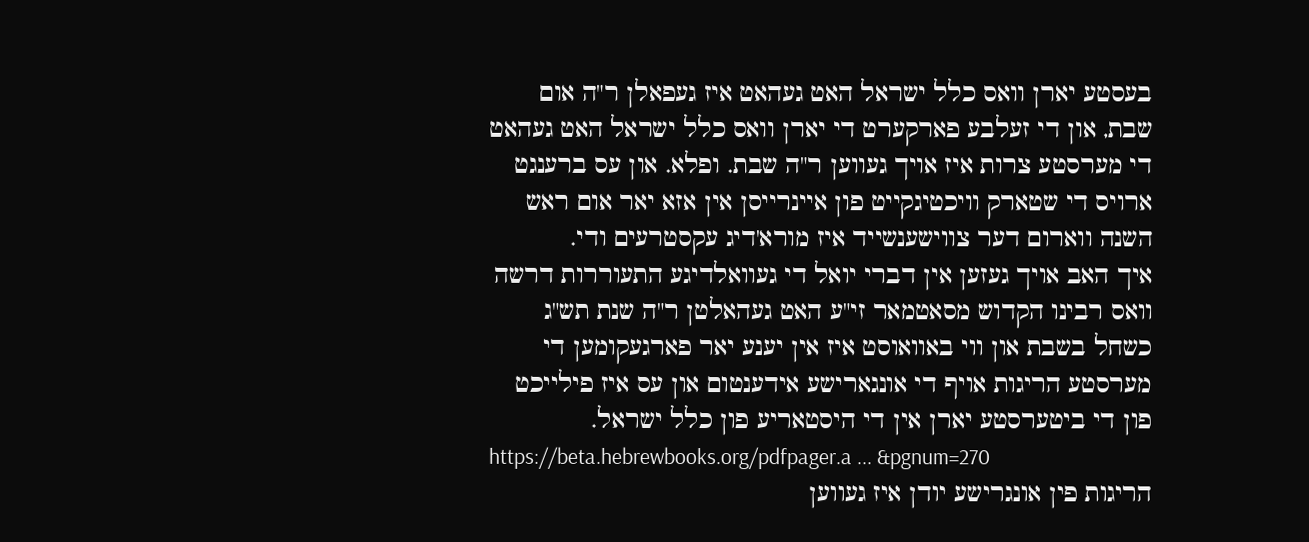בעסטע יארן וואס כלל ישראל האט געהאט איז געפאלן ר"ה אום שבת, און די זעלבע פארקערט די יארן וואס כלל ישראל האט געהאט די מערסטע צרות איז אויך געווען ר"ה שבת. ופלא. און עס ברענגט ארויס די שטארק וויכטיגקייט פון איינרייסן אין אזא יאר אום ראש השנה ווארום דער צווישענשייד איז מורא'דיג עקסטרעים ודי.
איך האב אויך געזען אין דברי יואל די געוואלדיגע התעוררות דרשה וואס רבינו הקדוש מסאטמאר זי"ע האט געהאלטן ר"ה שנת תש"ג כשחל בשבת און ווי באוואוסט איז אין יענע יאר פארגעקומען די מערסטע הריגות אויף די אונגארישע אידענטום און עס איז פילייכט פון די ביטערסטע יארן אין די היסטאריע פון כלל ישראל.
https://beta.hebrewbooks.org/pdfpager.a ... &pgnum=270
הריגות פין אונגרישע יודן איז געווען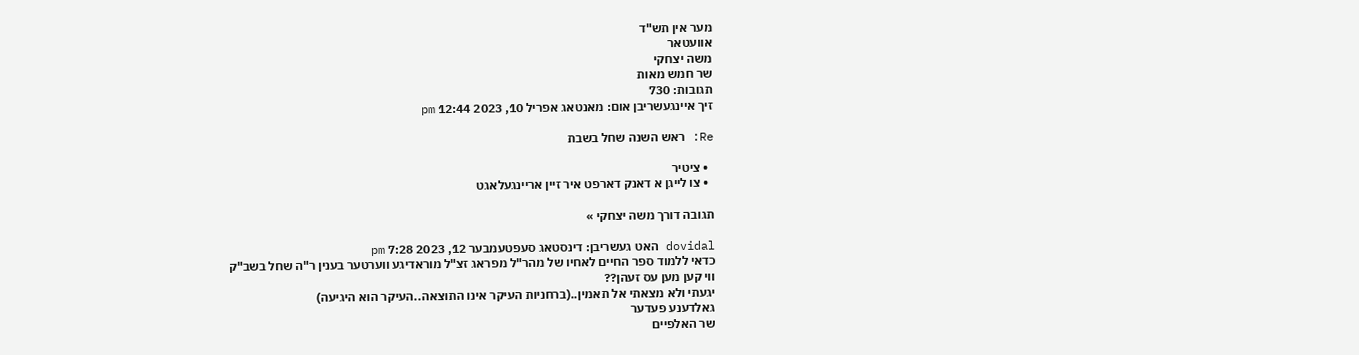מער אין תש"ד
אוועטאר
משה יצחקי
שר חמש מאות
תגובות: 730
זיך איינגעשריבן אום: מאנטאג אפריל 10, 2023 12:44 pm

Re: ראש השנה שחל בשבת

  • ציטיר
  • צו לייגן א דאנק דארפט איר זיין אריינגעלאגט

תגובה דורך משה יצחקי »

dovidal האט געשריבן: דינסטאג סעפטעמבער 12, 2023 7:28 pm
כדאי ללמוד ספר החיים לאחיו של מהר"ל מפראג זצ"ל מוראדיגע ווערטער בענין ר"ה שחל בשב"ק
ווי קען מען עס זעהן??
יגעתי ולא מצאתי אל תאמין..(ברחניות העיקר אינו התוצאה..העיקר הוא היגיעה)
גאלדענע פעדער
שר האלפיים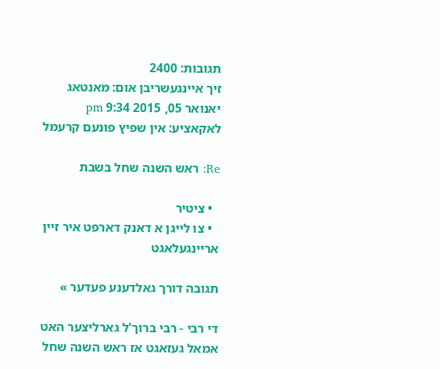תגובות: 2400
זיך איינגעשריבן אום: מאנטאג יאנואר 05, 2015 9:34 pm
לאקאציע: אין שפיץ פונעם קרעמל

Re: ראש השנה שחל בשבת

  • ציטיר
  • צו לייגן א דאנק דארפט איר זיין אריינגעלאגט

תגובה דורך גאלדענע פעדער »

די רבי - רבי ברוך'ל גארליצער האט אמאל געזאגט אז ראש השנה שחל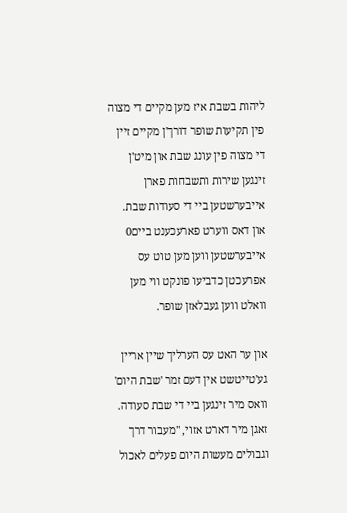ליהות בשבת איז מען מקיים די מצוה פין תקיעות שופר דורך'ן מקיים זיין די מצוה פין עונג שבת און מיט'ן זינגען שירות ותשבחות פארן אייבערשטען ביי די סעודות שבת. און דאס ווערט פארעכענט ביים0 אייבערשטען ווען מען טוט עס אפרעכטן כדביעו פונקט ווי מען וואלט ווען געבלאזן שופר.

און ער האט עס הערליך שיין אריין גע'טייטשט אין דעם זמר 'שבת היום' וואס מיר זינגען ביי די שבת סעודה. זאגן מיר דארט אזוי, "מעבור דרך וגבולים מעשות היום פעלים לאכול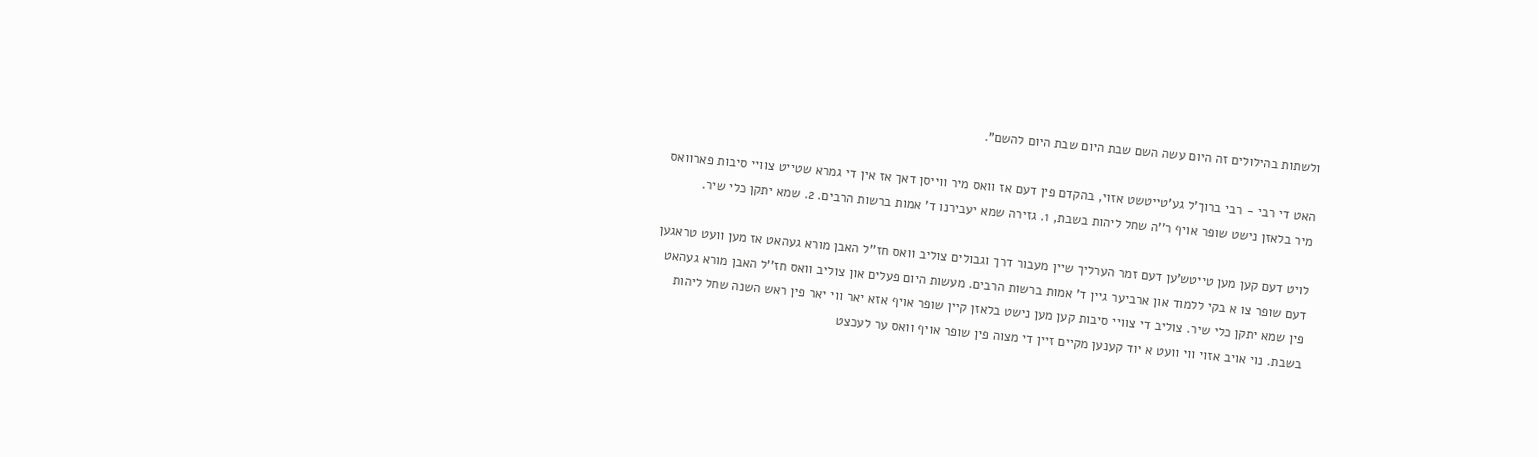ולשתות בהילולים זה היום עשה השם שבת היום שבת היום להשם".

האט די רבי - רבי ברוך'ל גע'טייטשט אזוי, בהקדם פין דעם אז וואס מיר ווייסן דאך אז אין די גמרא שטייט צוויי סיבות פארוואס מיר בלאזן נישט שופר אויף ר''ה שחל ליהות בשבת, 1. גזירה שמא יעבירנו ד' אמות ברשות הרבים. 2. שמא יתקן כלי שיר.

לויט דעם קען מען טייטש'ען דעם זמר הערליך שיין מעבור דרך וגבולים צוליב וואס חז''ל האבן מורא געהאט אז מען וועט טראגען דעם שופר צו א בקי ללמוד און ארביער גיין ד' אמות ברשות הרבים. מעשות היום פעלים און צוליב וואס חז''ל האבן מורא געהאט פין שמא יתקן כלי שיר. צוליב די צוויי סיבות קען מען נישט בלאזן קיין שופר אויף אזא יאר ווי יאר פין ראש השנה שחל ליהות בשבת. נוי אויב אזוי ווי וועט א יוד קענען מקיים זיין די מצוה פין שופר אויף וואס ער לעכצט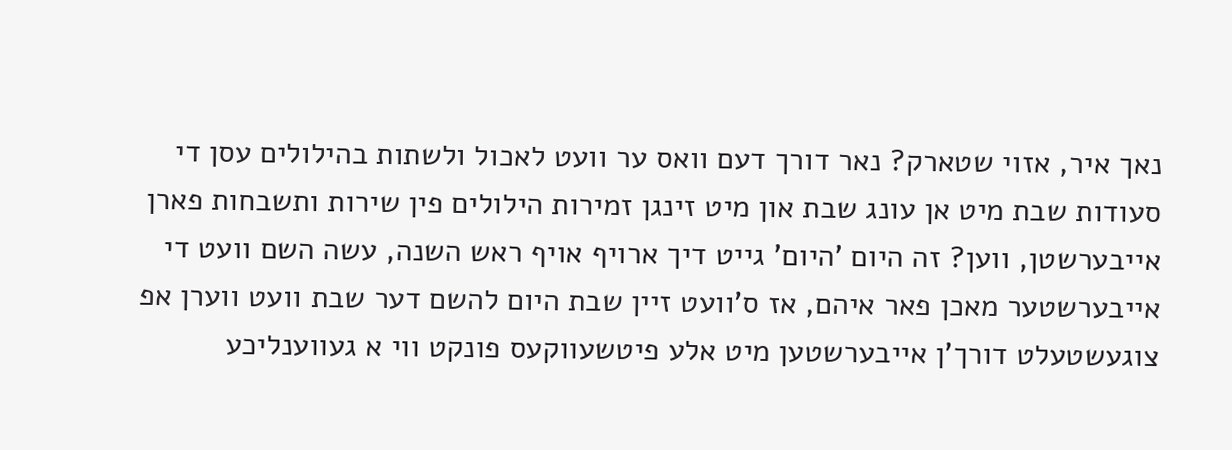נאך איר, אזוי שטארק? נאר דורך דעם וואס ער וועט לאכול ולשתות בהילולים עסן די סעודות שבת מיט אן עונג שבת און מיט זינגן זמירות הילולים פין שירות ותשבחות פארן אייבערשטן, ווען? זה היום 'היום' גייט דיך ארויף אויף ראש השנה, עשה השם וועט די אייבערשטער מאכן פאר איהם, אז ס'וועט זיין שבת היום להשם דער שבת וועט ווערן אפ צוגעשטעלט דורך'ן אייבערשטען מיט אלע פיטשעווקעס פונקט ווי א געווענליכע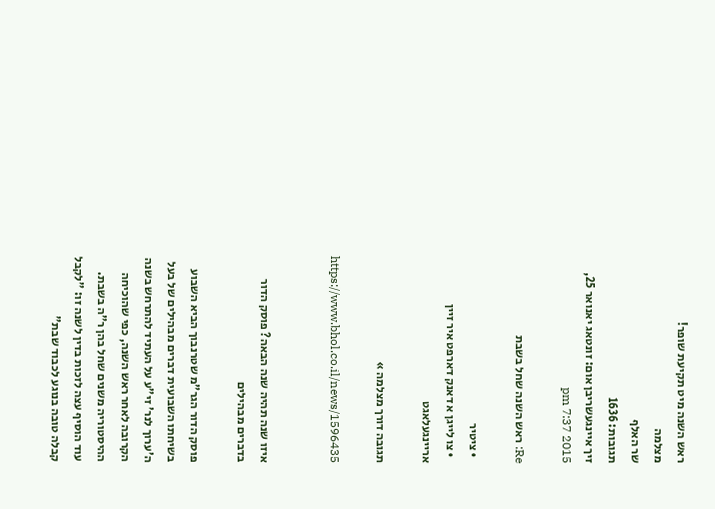ראש השנה מיט תקיעת שופר!
מצלמה
שר האלף
תגובות: 1636
זיך איינגעשריבן אום: זונטאג יאנואר 25, 2015 7:37 pm

Re: ראש השנה שחל בשבת

  • ציטיר
  • צו לייגן א דאנק דארפט איר זיין אריינגעלאגט

תגובה דורך מצלמה »

https://www.bhol.co.il/news/1596435


איזו שנה תהיה שנה הבאה? פוסק הדור בדברים מבהילים

פוסק הדור הגר"מ שטרנבוך הביא השבוע בשיחתו השבועית דברים מבהילים של בעל ה'ערוך לנר' זי"ע על העתיד להתרחש בשנה הקרובה לאחר ראש השנה, כפי שהוכיחה ההיסטוריה משנים שחל בהן ר"ה בשבת. עוד הוסיף עצה לזכות בדין לשנה זו: "לקבל קבלה טובה בנוגע לכבוד שבת"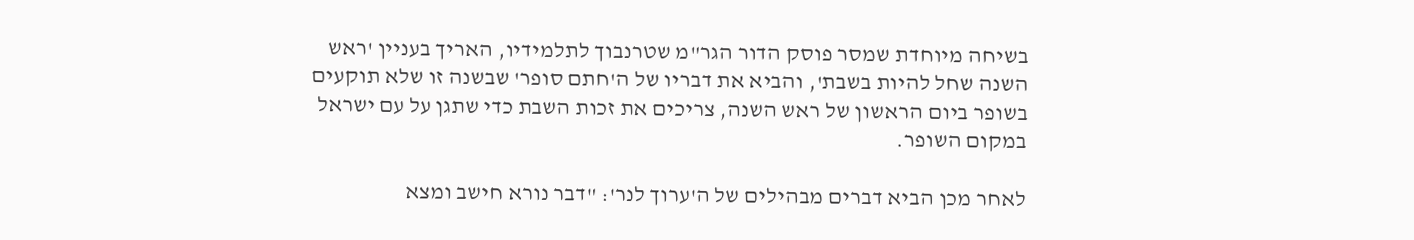בשיחה מיוחדת שמסר פוסק הדור הגר"מ שטרנבוך לתלמידיו, האריך בעניין 'ראש השנה שחל להיות בשבת', והביא את דבריו של ה'חתם סופר' שבשנה זו שלא תוקעים בשופר ביום הראשון של ראש השנה, צריכים את זכות השבת כדי שתגן על עם ישראל במקום השופר.

לאחר מכן הביא דברים מבהילים של ה'ערוך לנר': "דבר נורא חישב ומצא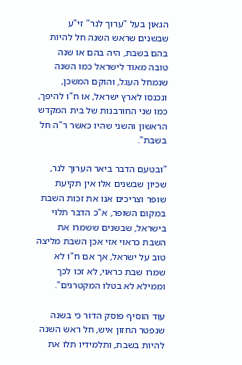הגאון בעל "ערוך לנר" זי"ע שבשנים שראש השנה חל להיות בהם בשבת, היה בהם או שנה טובה מאוד לישראל כמו השנה שנמחל העגל, והוקם המשכן, ונכנסו לארץ ישראל, או ח"ו להיפך, כמו שני החורבנות של בית המקדש הראשון והשני שהיו כאשר ר"ה חל בשבת".

"ובטעם הדבר ביאר הערוך לנר, שכיון שבשנים אלו אין תקיעת שופר וצריכים אנו את זכות השבת במקום השופר, א"כ הדבר תלוי בישראל, שבשנים ששמרו את השבת כראוי אזי אכן השבת מליצה טוב על ישראל, אך אם ח"ו לא שמרו שבת כראוי, לא זכו לכך וממילא לא בטלו המקטרגים".

עוד הוסיף פוסק הדור כי בשנה שנפטר החזון איש, חל ראש השנה להיות בשבת, ותלמידיו תלו את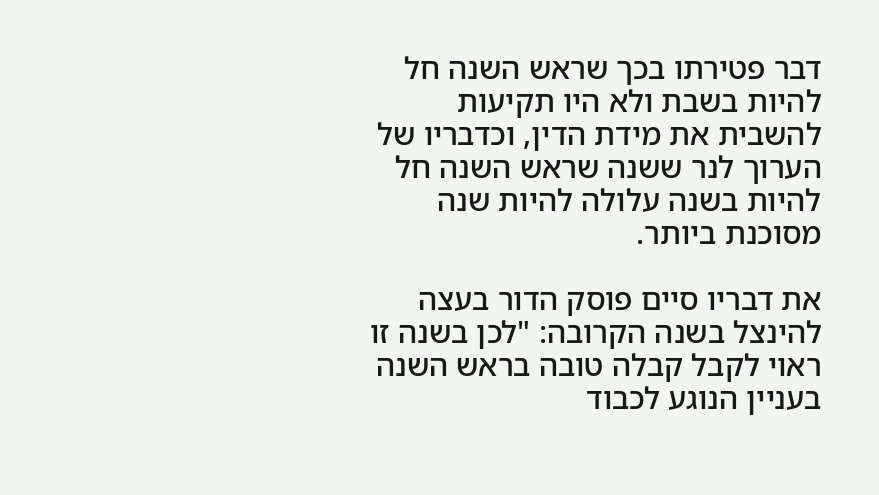דבר פטירתו בכך שראש השנה חל להיות בשבת ולא היו תקיעות להשבית את מידת הדין, וכדבריו של הערוך לנר ששנה שראש השנה חל להיות בשנה עלולה להיות שנה מסוכנת ביותר.

את דבריו סיים פוסק הדור בעצה להינצל בשנה הקרובה: "לכן בשנה זו ראוי לקבל קבלה טובה בראש השנה בעניין הנוגע לכבוד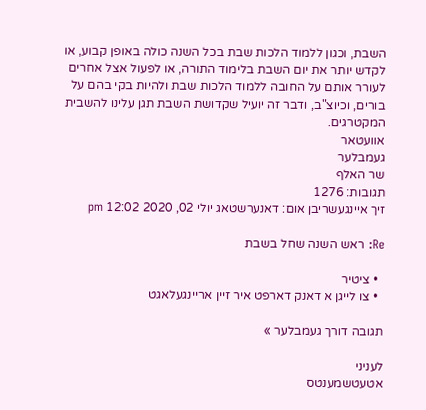השבת, וכגון ללמוד הלכות שבת בכל השנה כולה באופן קבוע, או לקדש יותר את יום השבת בלימוד התורה, או לפעול אצל אחרים לעורר אותם על החובה ללמוד הלכות שבת ולהיות בקי בהם על בורים, וכיוצ"ב, ודבר זה יועיל שקדושת השבת תגן עלינו להשבית המקטרגים.
אוועטאר
געמבלער
שר האלף
תגובות: 1276
זיך איינגעשריבן אום: דאנערשטאג יולי 02, 2020 12:02 pm

Re: ראש השנה שחל בשבת

  • ציטיר
  • צו לייגן א דאנק דארפט איר זיין אריינגעלאגט

תגובה דורך געמבלער »

לעניני
אטעטשמענטס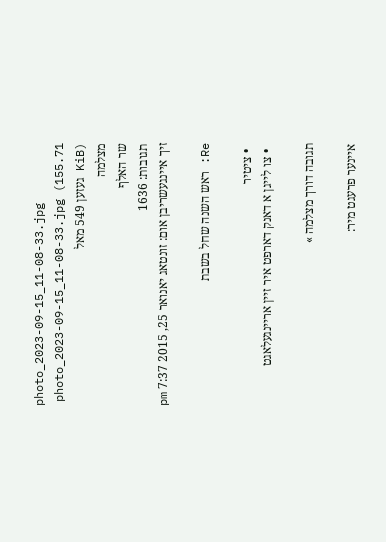photo_2023-09-15_11-08-33.jpg
photo_2023-09-15_11-08-33.jpg (155.71 KiB) געזען 549 מאל
מצלמה
שר האלף
תגובות: 1636
זיך איינגעשריבן אום: זונטאג יאנואר 25, 2015 7:37 pm

Re: ראש השנה שחל בשבת

  • ציטיר
  • צו לייגן א דאנק דארפט איר זיין אריינגעלאגט

תגובה דורך מצלמה »

איינער פרעגט מיר: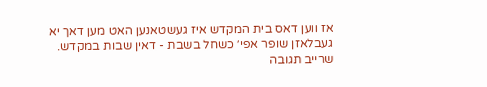אז ווען דאס בית המקדש איז געשטאנען האט מען דאך יא געבלאזן שופר אפי׳ כשחל בשבת - דאין שבות במקדש.
שרייב תגובה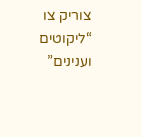צוריק צו “ליקוטים וענינים”